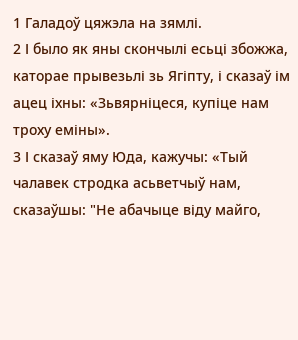1 Галадоў цяжэла на зямлі.
2 І было як яны скончылі есьці збожжа, каторае прывезьлі зь Ягіпту, і сказаў ім ацец іхны: «Зьвярніцеся, купіце нам троху еміны».
3 І сказаў яму Юда, кажучы: «Тый чалавек стродка асьветчыў нам, сказаўшы: "Не абачыце віду майго,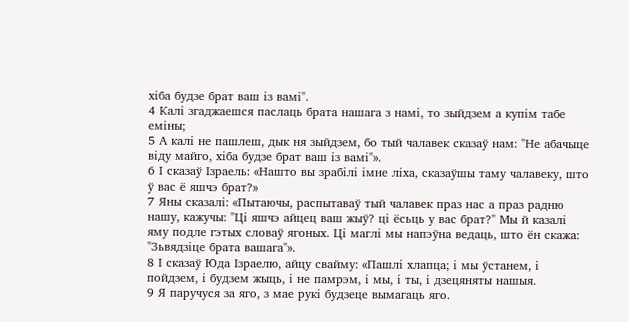хіба будзе брат ваш із вамі".
4 Калі згаджаешся паслаць брата нашага з намі, то зыйдзем а купім табе еміны;
5 А калі не пашлеш, дык ня зыйдзем, бо тый чалавек сказаў нам: "Не абачыце віду майго, хіба будзе брат ваш із вамі"».
6 І сказаў Ізраель: «Нашто вы зрабілі імне ліха, сказаўшы таму чалавеку, што ў вас ё яшчэ брат?»
7 Яны сказалі: «Пытаючы, распытаваў тый чалавек праз нас а праз радню нашу, кажучы: "Ці яшчэ айцец ваш жыў? ці ёсьць у вас брат?" Мы й казалі яму подле гэтых словаў ягоных. Ці маглі мы напэўна ведаць, што ён скажа: "Зьвядзіце брата вашага"».
8 І сказаў Юда Ізраелю, айцу свайму: «Пашлі хлапца; і мы ўстанем, і пойдзем, і будзем жыць, і не памрэм, і мы, і ты, і дзецяняты нашыя.
9 Я паручуся за яго, з мае рукі будзеце вымагаць яго.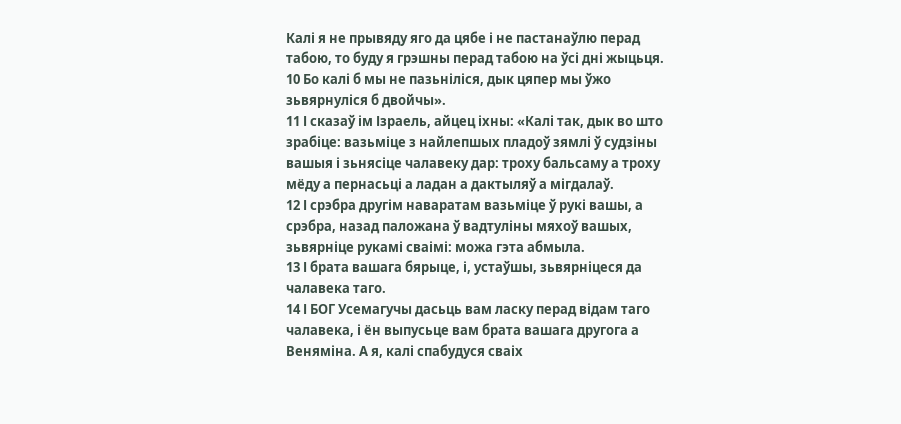Калі я не прывяду яго да цябе і не пастанаўлю перад табою, то буду я грэшны перад табою на ўсі дні жыцьця.
10 Бо калі б мы не пазьніліся, дык цяпер мы ўжо зьвярнуліся б двойчы».
11 І сказаў ім Ізраель, айцец іхны: «Калі так, дык во што зрабіце: вазьміце з найлепшых пладоў зямлі ў судзіны вашыя і зьнясіце чалавеку дар: троху бальсаму а троху мёду а пернасьці а ладан а дактыляў а мігдалаў.
12 І срэбра другім наваратам вазьміце ў рукі вашы, а срэбра, назад паложана ў вадтуліны мяхоў вашых, зьвярніце рукамі сваімі: можа гэта абмыла.
13 І брата вашага бярыце, і, устаўшы, зьвярніцеся да чалавека таго.
14 І БОГ Усемагучы дасьць вам ласку перад відам таго чалавека, і ён выпусьце вам брата вашага другога а Веняміна. А я, калі спабудуся сваіх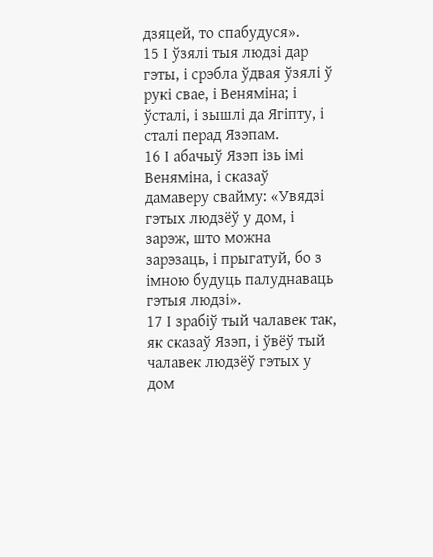дзяцей, то спабудуся».
15 І ўзялі тыя людзі дар гэты, і срэбла ўдвая ўзялі ў рукі свае, і Веняміна; і ўсталі, і зышлі да Ягіпту, і сталі перад Язэпам.
16 І абачыў Язэп ізь імі Веняміна, і сказаў дамаверу свайму: «Увядзі гэтых людзёў у дом, і зарэж, што можна зарэзаць, і прыгатуй, бо з імною будуць палуднаваць гэтыя людзі».
17 І зрабіў тый чалавек так, як сказаў Язэп, і ўвёў тый чалавек людзёў гэтых у дом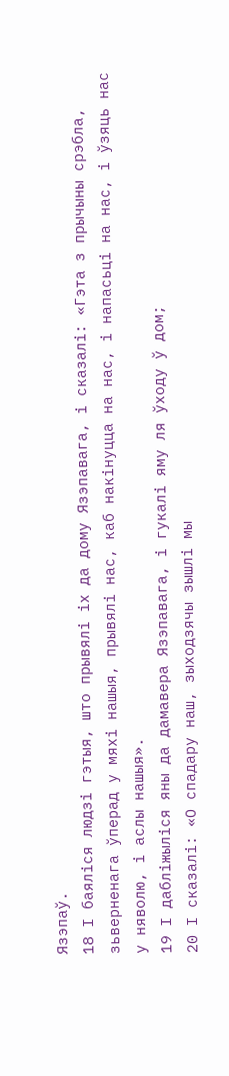Язэпаў.
18 І баяліся людзі гэтыя, што прывялі іх да дому Язэпавага, і сказалі: «Гэта з прычыны срэбла, зьверненага ўперад у мяхі нашыя, прывялі нас, каб накінуцца на нас, і напасьці на нас, і ўзяць нас у няволю, і аслы нашыя».
19 І дабліжыліся яны да дамавера Язэпавага, і гукалі яму ля ўходу ў дом;
20 І сказалі: «О спадару наш, зыходзячы зышлі мы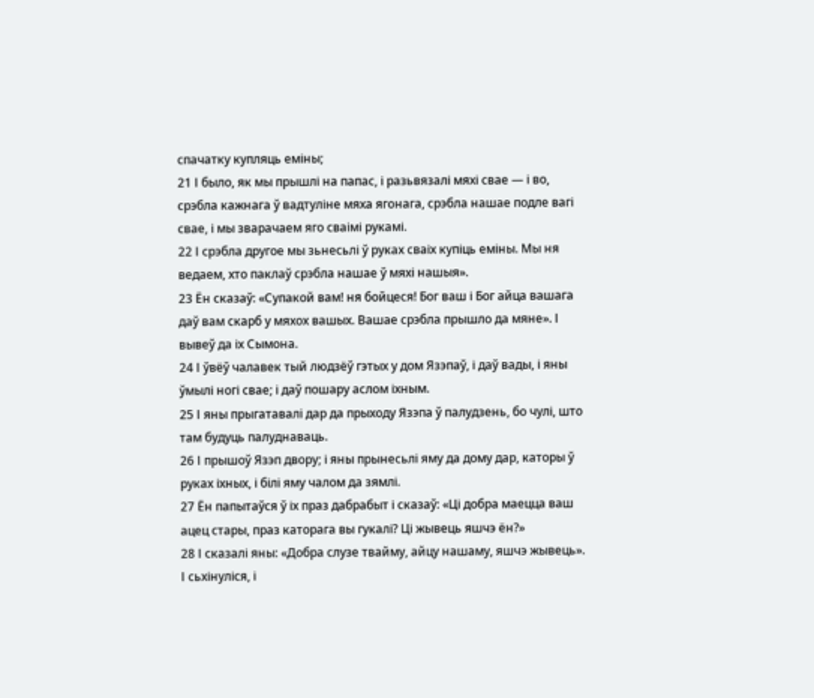спачатку купляць еміны;
21 І было, як мы прышлі на папас, і разьвязалі мяхі свае — і во, срэбла кажнага ў вадтуліне мяха ягонага, срэбла нашае подле вагі свае, і мы зварачаем яго сваімі рукамі.
22 І срэбла другое мы зьнесьлі ў руках сваіх купіць еміны. Мы ня ведаем, хто паклаў срэбла нашае ў мяхі нашыя».
23 Ён сказаў: «Супакой вам! ня бойцеся! Бог ваш і Бог айца вашага даў вам скарб у мяхох вашых. Вашае срэбла прышло да мяне». І вывеў да іх Сымона.
24 І ўвёў чалавек тый людзёў гэтых у дом Язэпаў, і даў вады, і яны ўмылі ногі свае; і даў пошару аслом іхным.
25 І яны прыгатавалі дар да прыходу Язэпа ў палудзень, бо чулі, што там будуць палуднаваць.
26 І прышоў Язэп двору; і яны прынесьлі яму да дому дар, каторы ў руках іхных, і білі яму чалом да зямлі.
27 Ён папытаўся ў іх праз дабрабыт і сказаў: «Ці добра маецца ваш ацец стары, праз каторага вы гукалі? Ці жывець яшчэ ён?»
28 І сказалі яны: «Добра слузе твайму, айцу нашаму, яшчэ жывець». І сьхінуліся, і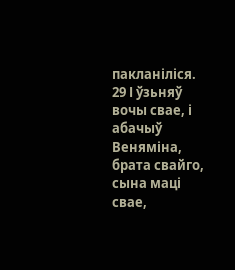пакланіліся.
29 І ўзьняў вочы свае, і абачыў Веняміна, брата свайго, сына маці свае,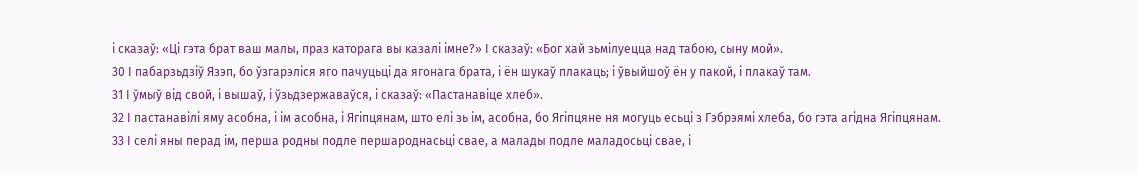і сказаў: «Ці гэта брат ваш малы, праз каторага вы казалі імне?» І сказаў: «Бог хай зьмілуецца над табою, сыну мой».
30 І пабарзьдзіў Язэп, бо ўзгарэліся яго пачуцьці да ягонага брата, і ён шукаў плакаць; і ўвыйшоў ён у пакой, і плакаў там.
31 І ўмыў від свой, і вышаў, і ўзьдзержаваўся, і сказаў: «Пастанавіце хлеб».
32 І пастанавілі яму асобна, і ім асобна, і Ягіпцянам, што елі зь ім, асобна, бо Ягіпцяне ня могуць есьці з Гэбрэямі хлеба, бо гэта агідна Ягіпцянам.
33 І селі яны перад ім, перша родны подле першароднасьці свае, а малады подле маладосьці свае, і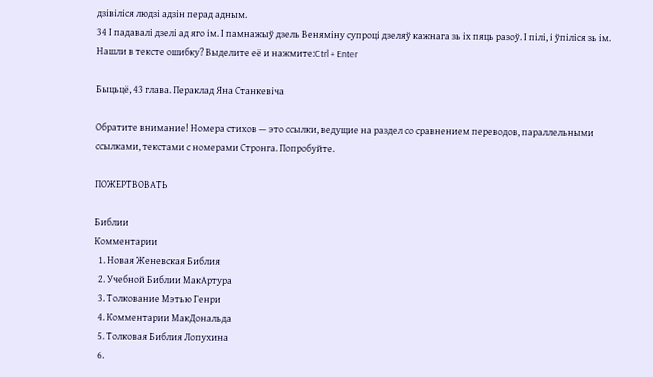дзівіліся людзі адзін перад адным.
34 І падавалі дзелі ад яго ім. І памнажыў дзель Веняміну супроці дзеляў кажнага зь іх пяць разоў. І пілі, і ўпіліся зь ім.
Нашли в тексте ошибку? Выделите её и нажмите:Ctrl + Enter

Быцьцё, 43 глава. Пераклад Яна Станкевіча

Обратите внимание! Номера стихов — это ссылки, ведущие на раздел со сравнением переводов, параллельными ссылками, текстами с номерами Стронга. Попробуйте.

ПОЖЕРТВОВАТЬ

Библии
Комментарии
  1. Новая Женевская Библия
  2. Учебной Библии МакАртура
  3. Толкование Мэтью Генри
  4. Комментарии МакДональда
  5. Толковая Библия Лопухина
  6.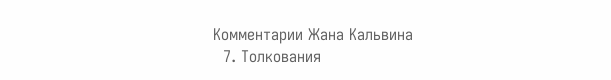Комментарии Жана Кальвина
  7. Толкования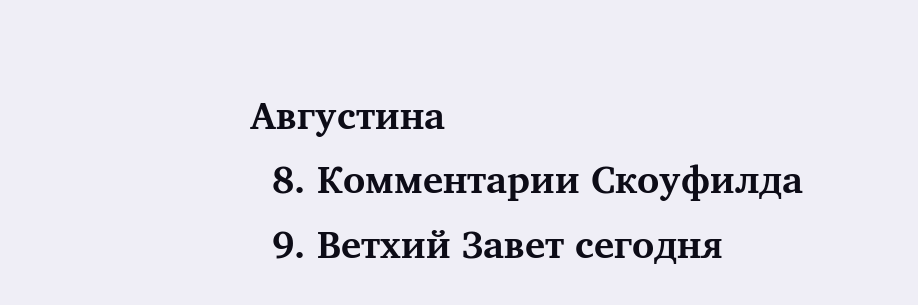Августина
  8. Комментарии Скоуфилда
  9. Ветхий Завет сегодня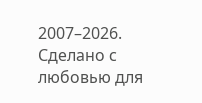2007–2026. Сделано с любовью для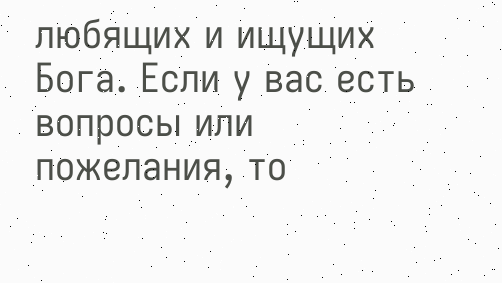любящих и ищущих Бога. Если у вас есть вопросы или пожелания, то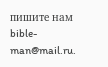пишите нам bible-man@mail.ru.